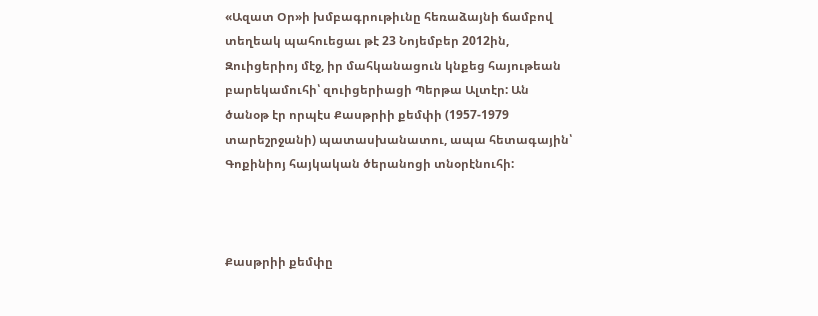«Ազատ Օր»ի խմբագրութիւնը հեռաձայնի ճամբով տեղեակ պահուեցաւ թէ 23 Նոյեմբեր 2012ին, Զուիցերիոյ մէջ, իր մահկանացուն կնքեց հայութեան բարեկամուհի՝ զուիցերիացի Պերթա Ալտէր: Ան ծանօթ էր որպէս Քասթրիի քեմփի (1957-1979 տարեշրջանի) պատասխանատու, ապա հետագային՝ Գոքինիոյ հայկական ծերանոցի տնօրէնուհի:



Քասթրիի քեմփը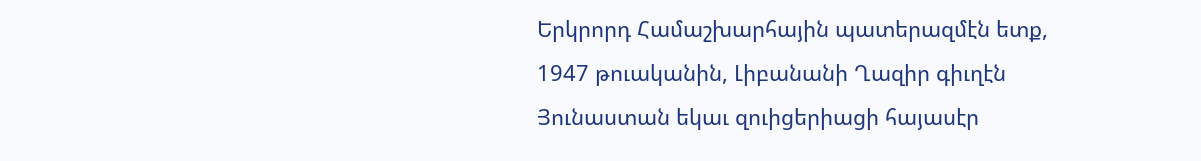Երկրորդ Համաշխարհային պատերազմէն ետք, 1947 թուականին, Լիբանանի Ղազիր գիւղէն Յունաստան եկաւ զուիցերիացի հայասէր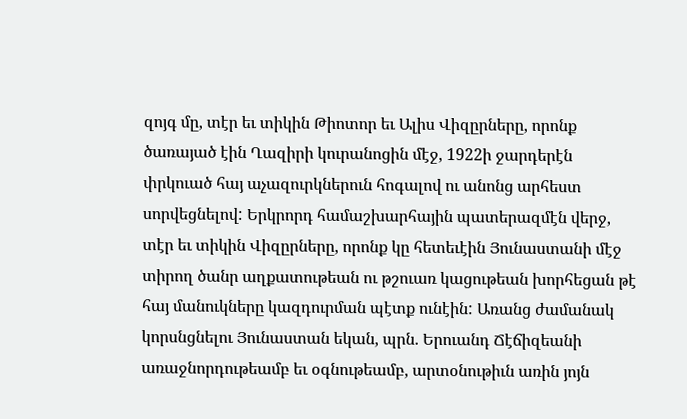զոյգ մը, տէր եւ տիկին Թիոտոր եւ Ալիս Վիզըրները, որոնք ծառայած էին Ղազիրի կուրանոցին մէջ, 1922ի ջարդերէն փրկուած հայ աչազուրկներուն հոգալով ու անոնց արհեստ սորվեցնելով: Երկրորդ համաշխարհային պատերազմէն վերջ, տէր եւ տիկին Վիզըրները, որոնք կը հետեւէին Յունաստանի մէջ տիրող ծանր աղքատութեան ու թշուառ կացութեան խորհեցան թէ հայ մանուկները կազդուրման պէտք ունէին: Առանց ժամանակ կորսնցնելու Յունաստան եկան, պրն. Երուանդ Ճէճիզեանի առաջնորդութեամբ եւ օգնութեամբ, արտօնութիւն առին յոյն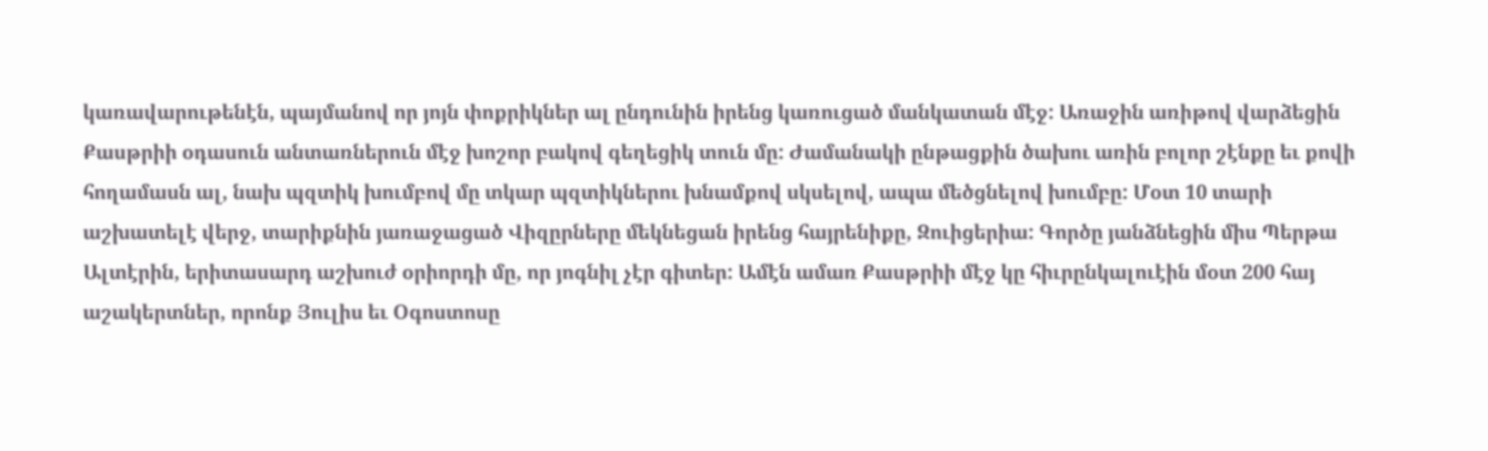կառավարութենէն, պայմանով որ յոյն փոքրիկներ ալ ընդունին իրենց կառուցած մանկատան մէջ: Առաջին առիթով վարձեցին Քասթրիի օդասուն անտառներուն մէջ խոշոր բակով գեղեցիկ տուն մը: Ժամանակի ընթացքին ծախու առին բոլոր շէնքը եւ քովի հողամասն ալ, նախ պզտիկ խումբով մը տկար պզտիկներու խնամքով սկսելով, ապա մեծցնելով խումբը: Մօտ 10 տարի աշխատելէ վերջ, տարիքնին յառաջացած Վիզըրները մեկնեցան իրենց հայրենիքը, Զուիցերիա: Գործը յանձնեցին միս Պերթա Ալտէրին, երիտասարդ աշխուժ օրիորդի մը, որ յոգնիլ չէր գիտեր: Ամէն ամառ Քասթրիի մէջ կը հիւրընկալուէին մօտ 200 հայ աշակերտներ, որոնք Յուլիս եւ Օգոստոսը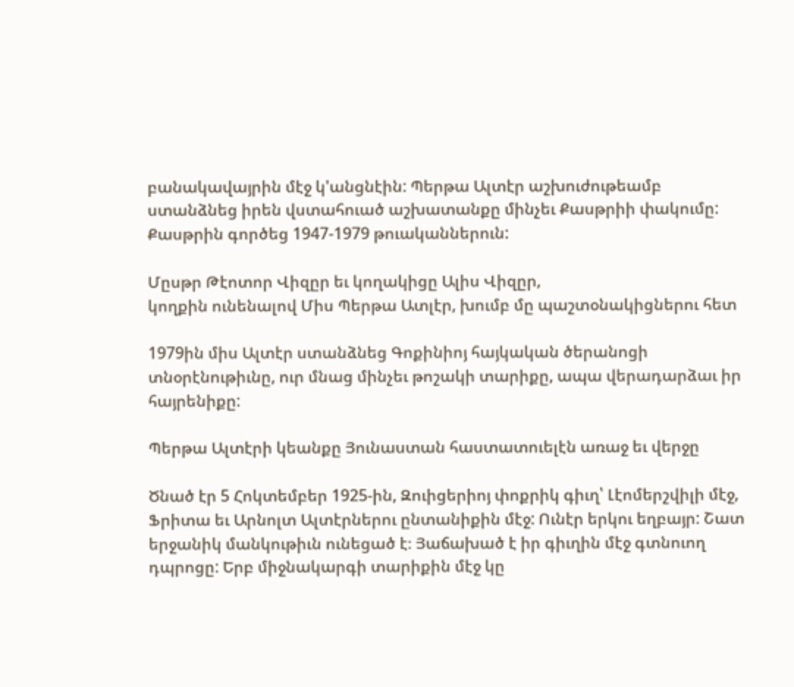բանակավայրին մէջ կ'անցնէին: Պերթա Ալտէր աշխուժութեամբ ստանձնեց իրեն վստահուած աշխատանքը մինչեւ Քասթրիի փակումը: Քասթրին գործեց 1947-1979 թուականներուն:

Մըսթր Թէոտոր Վիզըր եւ կողակիցը Ալիս Վիզըր,
կողքին ունենալով Միս Պերթա Ատլէր, խումբ մը պաշտօնակիցներու հետ

1979ին միս Ալտէր ստանձնեց Գոքինիոյ հայկական ծերանոցի տնօրէնութիւնը, ուր մնաց մինչեւ թոշակի տարիքը, ապա վերադարձաւ իր հայրենիքը:

Պերթա Ալտէրի կեանքը Յունաստան հաստատուելէն առաջ եւ վերջը

Ծնած էր 5 Հոկտեմբեր 1925-ին, Զուիցերիոյ փոքրիկ գիւղ՝ Լէոմերշվիլի մէջ, Ֆրիտա եւ Արնոլտ Ալտէրներու ընտանիքին մէջ: Ունէր երկու եղբայր: Շատ երջանիկ մանկութիւն ունեցած է։ Յաճախած է իր գիւղին մէջ գտնուող դպրոցը: Երբ միջնակարգի տարիքին մէջ կը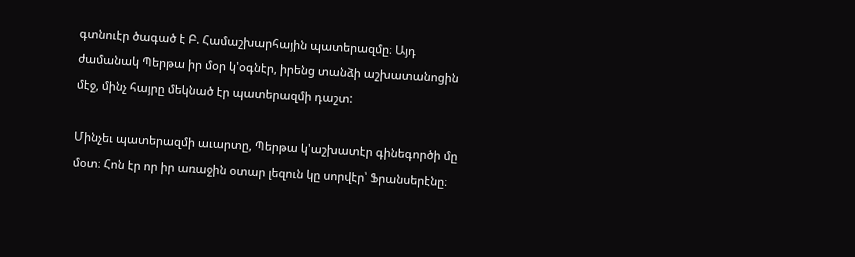գտնուէր ծագած է Բ. Համաշխարհային պատերազմը։ Այդ ժամանակ Պերթա իր մօր կ'օգնէր, իրենց տանձի աշխատանոցին մէջ, մինչ հայրը մեկնած էր պատերազմի դաշտ:

Մինչեւ պատերազմի աւարտը, Պերթա կ'աշխատէր գինեգործի մը մօտ։ Հոն էր որ իր առաջին օտար լեզուն կը սորվէր՝ Ֆրանսերէնը։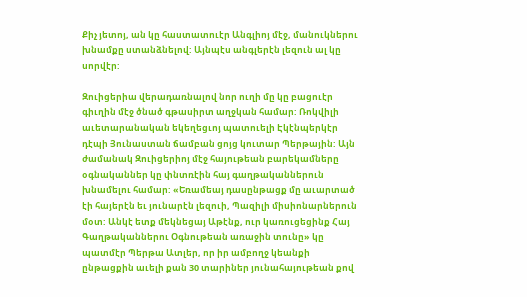Քիչ յետոյ, ան կը հաստատուէր Անգլիոյ մէջ, մանուկներու խնամքը ստանձնելով: Այնպէս անգլերէն լեզուն ալ կը սորվէր:

Զուիցերիա վերադառնալով նոր ուղի մը կը բացուէր գիւղին մէջ ծնած գթասիրտ աղջկան համար: Ռոկվիլի աւետարանական եկեղեցւոյ պատուելի Էկէնպերկէր դէպի Յունաստան ճամբան ցոյց կուտար Պերթային: Այն ժամանակ Զուիցերիոյ մէջ հայութեան բարեկամները օգնականներ կը փնտռէին հայ գաղթականներուն խնամելու համար: «Եռամեայ դասընթացք մը աւարտած էի հայերէն եւ յունարէն լեզուի, Պազիլի միսիոնարներուն մօտ: Անկէ ետք մեկնեցայ Աթէնք, ուր կառուցեցինք Հայ Գաղթականներու Օգնութեան առաջին տունը» կը պատմէր Պերթա Ատլեր, որ իր ամբողջ կեանքի ընթացքին աւելի քան 30 տարիներ յունահայութեան քով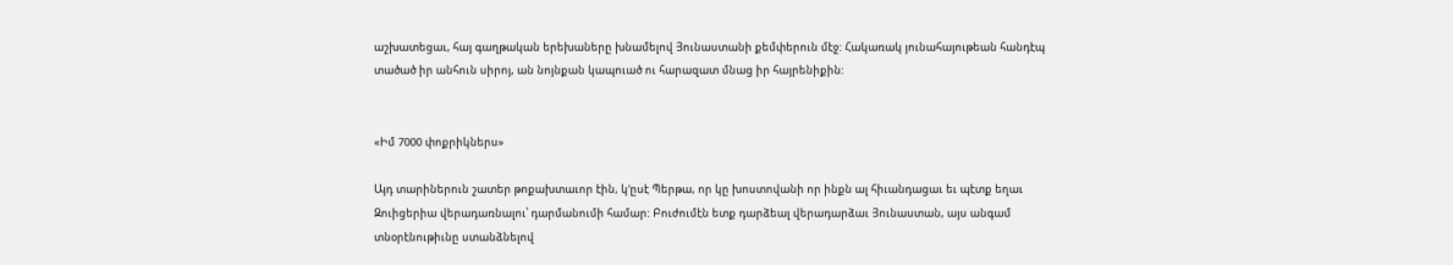աշխատեցաւ, հայ գաղթական երեխաները խնամելով Յունաստանի քեմփերուն մէջ: Հակառակ յունահայութեան հանդէպ տածած իր անհուն սիրոյ, ան նոյնքան կապուած ու հարազատ մնաց իր հայրենիքին:


«Իմ 7000 փոքրիկներս»

Այդ տարիներուն շատեր թոքախտաւոր էին, կ'ըսէ Պերթա, որ կը խոստովանի որ ինքն ալ հիւանդացաւ եւ պէտք եղաւ Զուիցերիա վերադառնալու՝ դարմանումի համար: Բուժումէն ետք դարձեալ վերադարձաւ Յունաստան, այս անգամ տնօրէնութիւնը ստանձնելով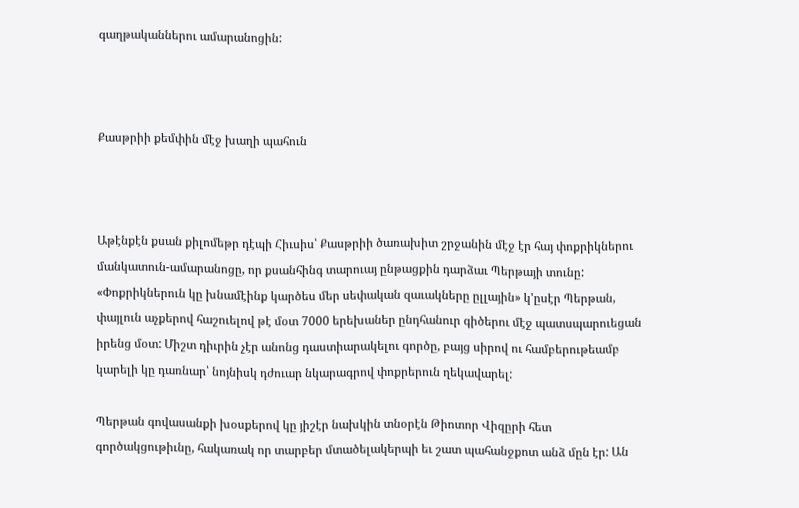գաղթականներու ամարանոցին:



Քասթրիի քեմփին մէջ խաղի պահուն



Աթէնքէն քսան քիլոմեթր դէպի Հիւսիս՝ Քասթրիի ծառախիտ շրջանին մէջ էր հայ փոքրիկներու մանկատուն-ամարանոցը, որ քսանհինգ տարուայ ընթացքին դարձաւ Պերթայի տունը: «Փոքրիկներուն կը խնամէինք կարծես մեր սեփական զաւակները ըլլային» կ'ըսէր Պերթան, փայլուն աչքերով հաշուելով թէ մօտ 7000 երեխաներ ընդհանուր գիծերու մէջ պատսպարուեցան իրենց մօտ: Միշտ դիւրին չէր անոնց դաստիարակելու գործը, բայց սիրով ու համբերութեամբ կարելի կը դառնար՝ նոյնիսկ դժուար նկարագրով փոքրերուն ղեկավարել:

Պերթան գովասանքի խօսքերով կը յիշէր նախկին տնօրէն Թիոտոր Վիզըրի հետ գործակցութիւնը, հակառակ որ տարբեր մտածելակերպի եւ շատ պահանջքոտ անձ մըն էր: Ան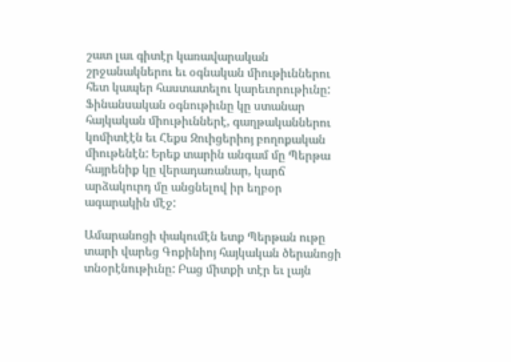շատ լաւ գիտէր կառավարական շրջանակներու եւ օգնական միութիւններու հետ կապեր հաստատելու կարեւորութիւնը: Ֆինանսական օգնութիւնը կը ստանար հայկական միութիւններէ, գաղթականներու կոմիտէէն եւ Հեքս Զուիցերիոյ բողոքական միութենէն: Երեք տարին անգամ մը Պերթա հայրենիք կը վերադառանար, կարճ արձակուրդ մը անցնելով իր եղբօր ագարակին մէջ:

Ամարանոցի փակումէն ետք Պերթան ութը տարի վարեց Գոքինիոյ հայկական ծերանոցի տնօրէնութիւնը: Բաց միտքի տէր եւ լայն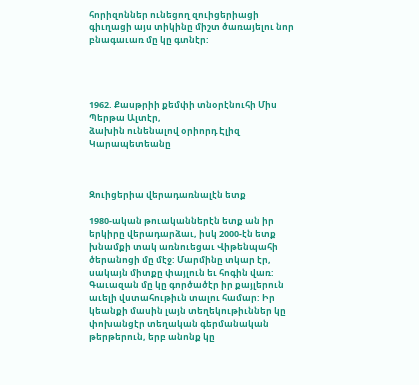հորիզոններ ունեցող զուիցերիացի գիւղացի այս տիկինը միշտ ծառայելու նոր բնագաւառ մը կը գտնէր:




1962. Քասթրիի քեմփի տնօրէնուհի Միս Պերթա Ալտէր,
ձախին ունենալով օրիորդ Էլիզ Կարապետեանը



Զուիցերիա վերադառնալէն ետք

1980-ական թուականներէն ետք ան իր երկիրը վերադարձաւ, իսկ 2000-էն ետք խնամքի տակ առնուեցաւ Վիթենպահի ծերանոցի մը մէջ: Մարմինը տկար էր, սակայն միտքը փայլուն եւ հոգին վառ: Գաւազան մը կը գործածէր իր քայլերուն աւելի վստահութիւն տալու համար: Իր կեանքի մասին լայն տեղեկութիւններ կը փոխանցէր տեղական գերմանական թերթերուն, երբ անոնք կը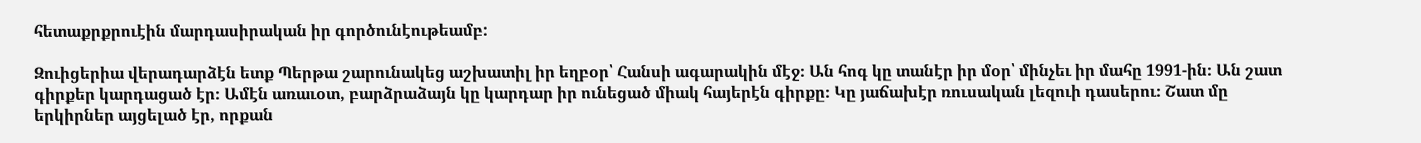հետաքրքրուէին մարդասիրական իր գործունէութեամբ:

Զուիցերիա վերադարձէն ետք Պերթա շարունակեց աշխատիլ իր եղբօր՝ Հանսի ագարակին մէջ։ Ան հոգ կը տանէր իր մօր՝ մինչեւ իր մահը 1991-ին։ Ան շատ գիրքեր կարդացած էր։ Ամէն առաւօտ, բարձրաձայն կը կարդար իր ունեցած միակ հայերէն գիրքը։ Կը յաճախէր ռուսական լեզուի դասերու։ Շատ մը երկիրներ այցելած էր, որքան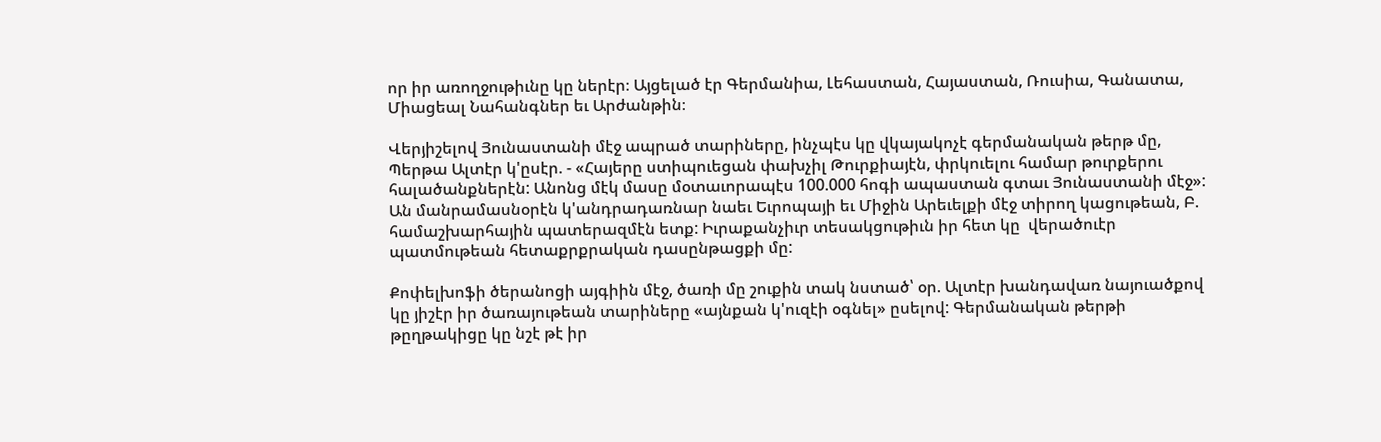որ իր առողջութիւնը կը ներէր։ Այցելած էր Գերմանիա, Լեհաստան, Հայաստան, Ռուսիա, Գանատա, Միացեալ Նահանգներ եւ Արժանթին։

Վերյիշելով Յունաստանի մէջ ապրած տարիները, ինչպէս կը վկայակոչէ գերմանական թերթ մը, Պերթա Ալտէր կ'ըսէր. - «Հայերը ստիպուեցան փախչիլ Թուրքիայէն, փրկուելու համար թուրքերու հալածանքներէն: Անոնց մէկ մասը մօտաւորապէս 100.000 հոգի ապաստան գտաւ Յունաստանի մէջ»: Ան մանրամասնօրէն կ'անդրադառնար նաեւ Եւրոպայի եւ Միջին Արեւելքի մէջ տիրող կացութեան, Բ. համաշխարհային պատերազմէն ետք: Իւրաքանչիւր տեսակցութիւն իր հետ կը  վերածուէր պատմութեան հետաքրքրական դասընթացքի մը:

Քոփելխոֆի ծերանոցի այգիին մէջ, ծառի մը շուքին տակ նստած՝ օր. Ալտէր խանդավառ նայուածքով կը յիշէր իր ծառայութեան տարիները «այնքան կ'ուզէի օգնել» ըսելով: Գերմանական թերթի թըղթակիցը կը նշէ թէ իր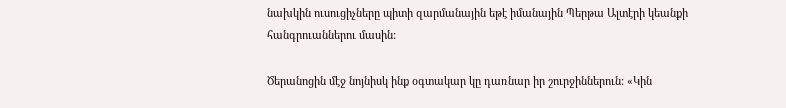նախկին ուսուցիչները պիտի զարմանային եթէ իմանային Պերթա Ալտէրի կեանքի հանգրուաններու մասին:

Ծերանոցին մէջ նոյնիսկ ինք օգտակար կը դառնար իր շուրջիններուն: «Կին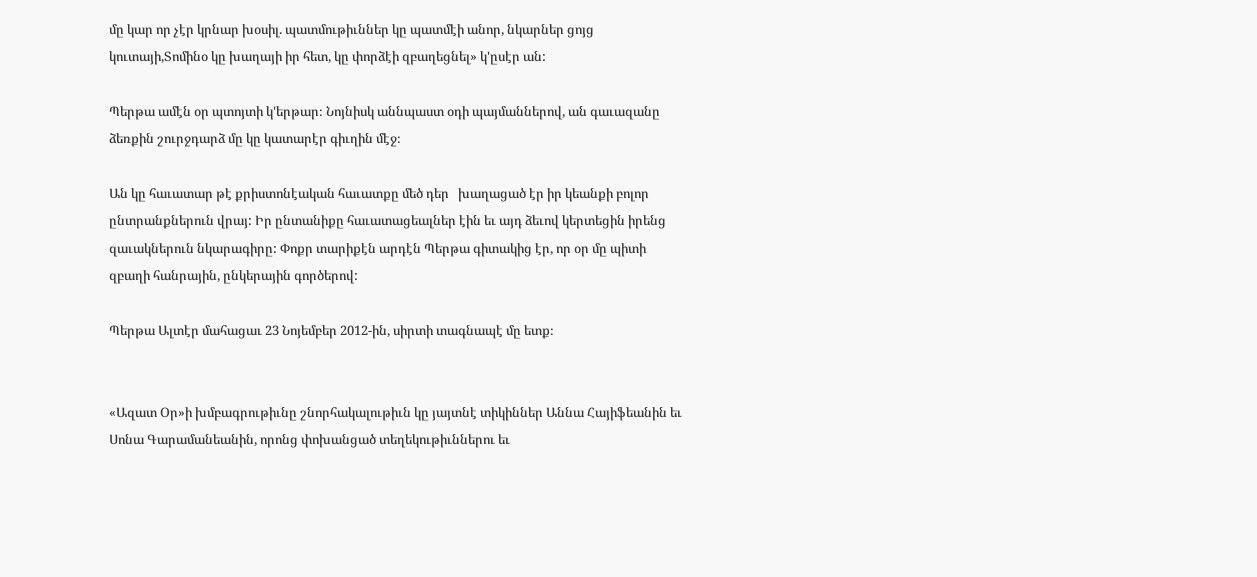մը կար որ չէր կրնար խօսիլ. պատմութիւններ կը պատմէի անոր, նկարներ ցոյց կուտայի,Տոմինօ կը խաղայի իր հետ, կը փորձէի զբաղեցնել» կ'ըսէր ան:

Պերթա ամէն օր պտոյտի կ'երթար։ Նոյնիսկ աննպաստ օդի պայմաններով, ան գաւազանը ձեռքին շուրջդարձ մը կը կատարէր գիւղին մէջ։

Ան կը հաւատար թէ քրիստոնէական հաւատքը մեծ դեր   խաղացած էր իր կեանքի բոլոր ընտրանքներուն վրայ: Իր ընտանիքը հաւատացեալներ էին եւ այդ ձեւով կերտեցին իրենց զաւակներուն նկարագիրը: Փոքր տարիքէն արդէն Պերթա գիտակից էր, որ օր մը պիտի զբաղի հանրային, ընկերային գործերով:

Պերթա Ալտէր մահացաւ 23 Նոյեմբեր 2012-ին, սիրտի տագնապէ մը ետք։


«Ազատ Օր»ի խմբագրութիւնը շնորհակալութիւն կը յայտնէ տիկիններ Աննա Հայիֆեանին եւ Սոնա Գարամանեանին, որոնց փոխանցած տեղեկութիւններու եւ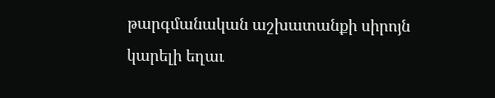թարգմանական աշխատանքի սիրոյն կարելի եղաւ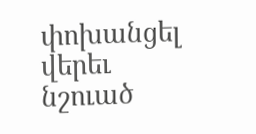փոխանցել վերեւ նշուած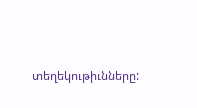տեղեկութիւնները: